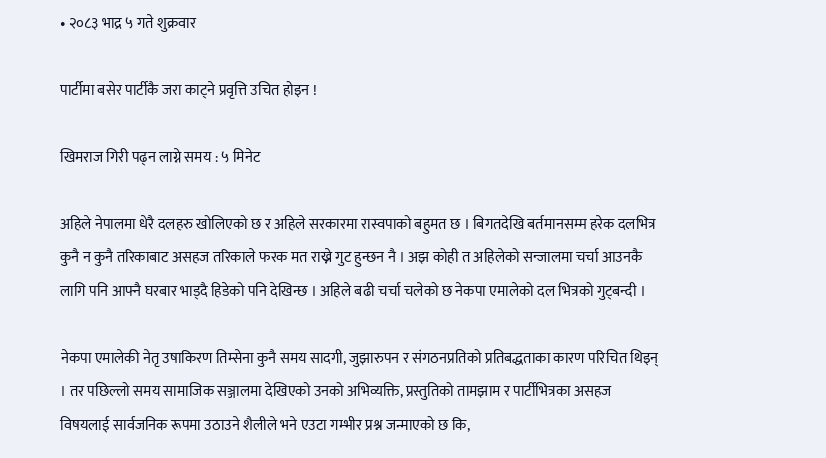• २०८३ भाद्र ५ गते शुक्रवार

पार्टीमा बसेर पार्टीकै जरा काट्ने प्रवृत्ति उचित होइन !

खिमराज गिरी पढ्न लाग्ने समय : ५ मिनेट

अहिले नेपालमा धेरै दलहरु खोलिएको छ र अहिले सरकारमा रास्वपाको बहुमत छ । बिगतदेखि बर्तमानसम्म हरेक दलभित्र कुनै न कुनै तरिकाबाट असहज तरिकाले फरक मत राख्ने गुट हुन्छन नै । अझ कोही त अहिलेको सन्जालमा चर्चा आउनकै लागि पनि आफ्नै घरबार भाड्दै हिडेको पनि देखिन्छ । अहिले बढी चर्चा चलेको छ नेकपा एमालेको दल भित्रको गुट्बन्दी ।

नेकपा एमालेकी नेतृ उषाकिरण तिम्सेना कुनै समय सादगी, जुझारुपन र संगठनप्रतिको प्रतिबद्धताका कारण परिचित थिइन् । तर पछिल्लो समय सामाजिक सञ्जालमा देखिएको उनको अभिव्यक्ति, प्रस्तुतिको तामझाम र पार्टीभित्रका असहज विषयलाई सार्वजनिक रूपमा उठाउने शैलीले भने एउटा गम्भीर प्रश्न जन्माएको छ कि,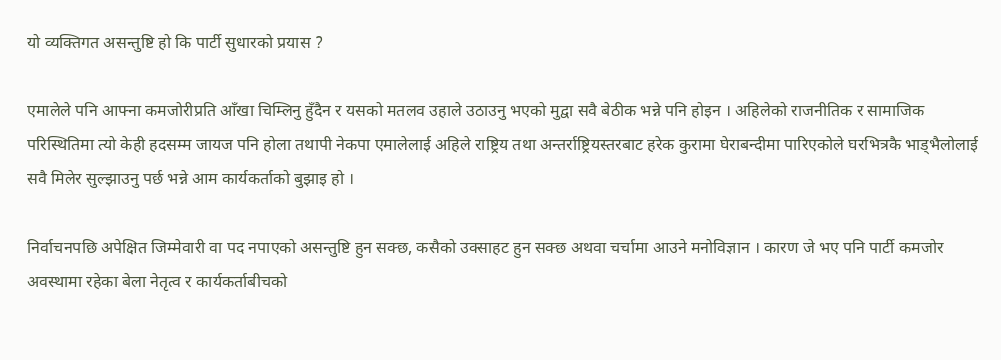यो व्यक्तिगत असन्तुष्टि हो कि पार्टी सुधारको प्रयास ?

एमालेले पनि आफ्ना कमजोरीप्रति आँखा चिम्लिनु हुँदैन र यसको मतलव उहाले उठाउनु भएको मुद्वा सवै बेठीक भन्ने पनि होइन । अहिलेको राजनीतिक र सामाजिक परिस्थितिमा त्यो केही हदसम्म जायज पनि होला तथापी नेकपा एमालेलाई अहिले राष्ट्रिय तथा अन्तर्राष्ट्रियस्तरबाट हरेक कुरामा घेराबन्दीमा पारिएकोले घरभित्रकै भाड्भैलोलाई सवै मिलेर सुल्झाउनु पर्छ भन्ने आम कार्यकर्ताको बुझाइ हो ।

निर्वाचनपछि अपेक्षित जिम्मेवारी वा पद नपाएको असन्तुष्टि हुन सक्छ, कसैको उक्साहट हुन सक्छ अथवा चर्चामा आउने मनोविज्ञान । कारण जे भए पनि पार्टी कमजोर अवस्थामा रहेका बेला नेतृत्व र कार्यकर्ताबीचको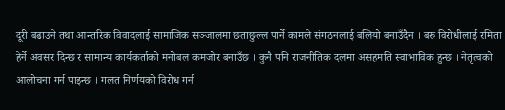दूरी बढाउने तथा आन्तरिक विवादलाई सामाजिक सञ्जालमा छताछुल्ल पार्ने कामले संगठनलाई बलियो बनाउँदैन । बरु विरोधीलाई रमिता हेर्ने अवसर दिन्छ र सामान्य कार्यकर्ताको मनोबल कमजोर बनाउँछ । कुनै पनि राजनीतिक दलमा असहमति स्वाभाविक हुन्छ । नेतृत्वको आलोचना गर्न पाइन्छ । गलत निर्णयको विरोध गर्न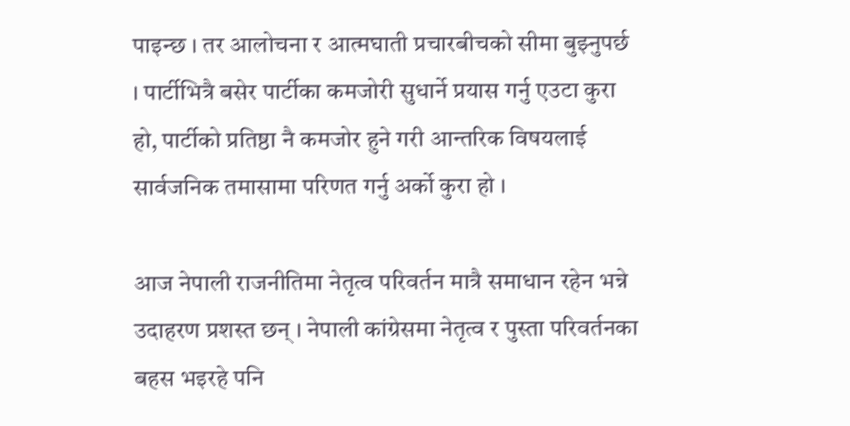पाइन्छ । तर आलोचना र आत्मघाती प्रचारबीचको सीमा बुझ्नुपर्छ । पार्टीभित्रै बसेर पार्टीका कमजोरी सुधार्ने प्रयास गर्नु एउटा कुरा हो, पार्टीको प्रतिष्ठा नै कमजोर हुने गरी आन्तरिक विषयलाई सार्वजनिक तमासामा परिणत गर्नु अर्को कुरा हो ।

आज नेपाली राजनीतिमा नेतृत्व परिवर्तन मात्रै समाधान रहेन भन्ने उदाहरण प्रशस्त छन् । नेपाली कांग्रेसमा नेतृत्व र पुस्ता परिवर्तनका बहस भइरहे पनि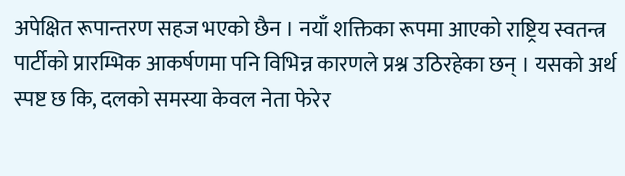अपेक्षित रूपान्तरण सहज भएको छैन । नयाँ शक्तिका रूपमा आएको राष्ट्रिय स्वतन्त्र पार्टीको प्रारम्भिक आकर्षणमा पनि विभिन्न कारणले प्रश्न उठिरहेका छन् । यसको अर्थ स्पष्ट छ कि, दलको समस्या केवल नेता फेरेर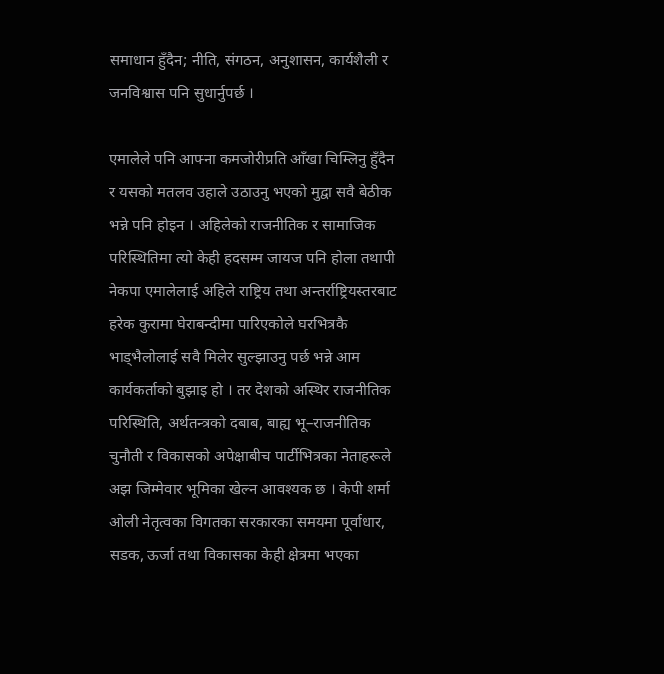समाधान हुँदैन; नीति, संगठन, अनुशासन, कार्यशैली र जनविश्वास पनि सुधार्नुपर्छ ।

एमालेले पनि आफ्ना कमजोरीप्रति आँखा चिम्लिनु हुँदैन र यसको मतलव उहाले उठाउनु भएको मुद्वा सवै बेठीक भन्ने पनि होइन । अहिलेको राजनीतिक र सामाजिक परिस्थितिमा त्यो केही हदसम्म जायज पनि होला तथापी नेकपा एमालेलाई अहिले राष्ट्रिय तथा अन्तर्राष्ट्रियस्तरबाट हरेक कुरामा घेराबन्दीमा पारिएकोले घरभित्रकै भाड्भैलोलाई सवै मिलेर सुल्झाउनु पर्छ भन्ने आम कार्यकर्ताको बुझाइ हो । तर देशको अस्थिर राजनीतिक परिस्थिति, अर्थतन्त्रको दबाब, बाह्य भू–राजनीतिक चुनौती र विकासको अपेक्षाबीच पार्टीभित्रका नेताहरूले अझ जिम्मेवार भूमिका खेल्न आवश्यक छ । केपी शर्मा ओली नेतृत्वका विगतका सरकारका समयमा पूर्वाधार, सडक, ऊर्जा तथा विकासका केही क्षेत्रमा भएका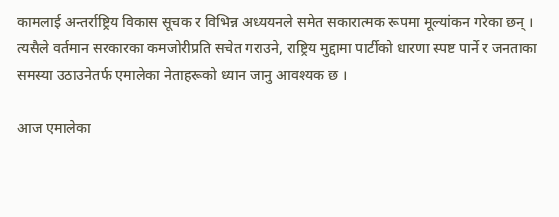कामलाई अन्तर्राष्ट्रिय विकास सूचक र विभिन्न अध्ययनले समेत सकारात्मक रूपमा मूल्यांकन गरेका छन् । त्यसैले वर्तमान सरकारका कमजोरीप्रति सचेत गराउने, राष्ट्रिय मुद्दामा पार्टीको धारणा स्पष्ट पार्ने र जनताका समस्या उठाउनेतर्फ एमालेका नेताहरूको ध्यान जानु आवश्यक छ ।

आज एमालेका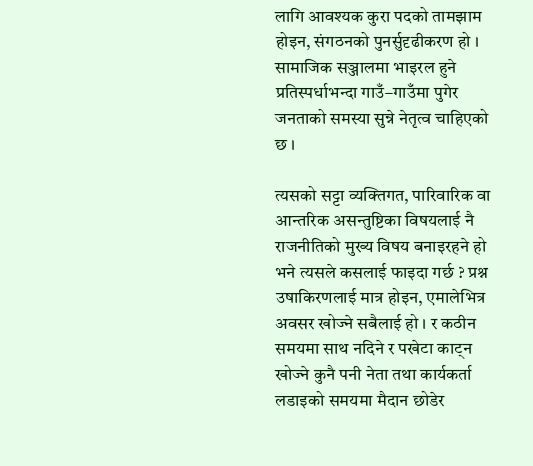लागि आवश्यक कुरा पदको तामझाम होइन, संगठनको पुनर्सुदृढीकरण हो । सामाजिक सञ्जालमा भाइरल हुने प्रतिस्पर्धाभन्दा गाउँ–गाउँमा पुगेर जनताको समस्या सुन्ने नेतृत्व चाहिएको छ ।

त्यसको सट्टा व्यक्तिगत, पारिवारिक वा आन्तरिक असन्तुष्टिका विषयलाई नै राजनीतिको मुख्य विषय बनाइरहने हो भने त्यसले कसलाई फाइदा गर्छ ? प्रश्न उषाकिरणलाई मात्र होइन, एमालेभित्र अवसर खोज्ने सबैलाई हो । र कठीन समयमा साथ नदिने र पखेटा काट्न खोज्ने कुनै पनी नेता तथा कार्यकर्ता लडाइको समयमा मैदान छोडेर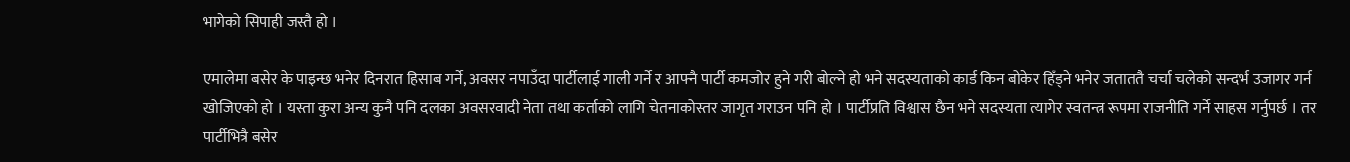भागेको सिपाही जस्तै हो ।

एमालेमा बसेर के पाइन्छ भनेर दिनरात हिसाब गर्ने, अवसर नपाउँदा पार्टीलाई गाली गर्ने र आफ्नै पार्टी कमजोर हुने गरी बोल्ने हो भने सदस्यताको कार्ड किन बोकेर हिँड्ने भनेर जताततै चर्चा चलेको सन्दर्भ उजागर गर्न खोजिएको हो । यस्ता कुरा अन्य कुनै पनि दलका अवसरवादी नेता तथा कर्ताको लागि चेतनाकोस्तर जागृत गराउन पनि हो । पार्टीप्रति विश्वास छैन भने सदस्यता त्यागेर स्वतन्त्र रूपमा राजनीति गर्ने साहस गर्नुपर्छ । तर पार्टीभित्रै बसेर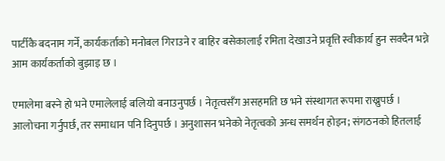पार्टीकै बदनाम गर्ने, कार्यकर्ताको मनोबल गिराउने र बाहिर बसेकालाई रमिता देखाउने प्रवृत्ति स्वीकार्य हुन सक्दैन भन्ने आम कार्यकर्ताको बुझाइ छ ।

एमालेमा बस्ने हो भने एमालेलाई बलियो बनाउनुपर्छ । नेतृत्वसँग असहमति छ भने संस्थागत रूपमा राख्नुपर्छ । आलोचना गर्नुपर्छ, तर समाधान पनि दिनुपर्छ । अनुशासन भनेको नेतृत्वको अन्ध समर्थन होइन; संगठनको हितलाई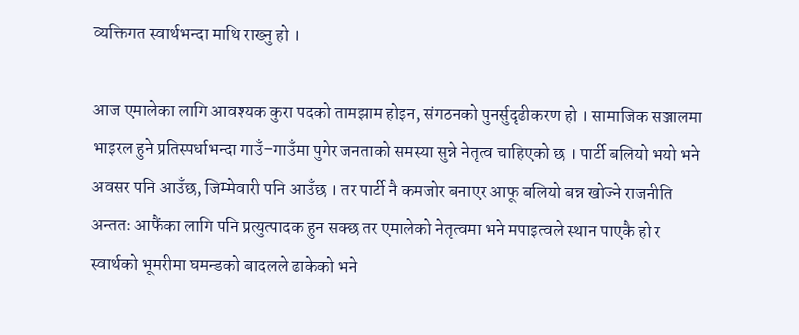व्यक्तिगत स्वार्थभन्दा माथि राख्नु हो ।

आज एमालेका लागि आवश्यक कुरा पदको तामझाम होइन, संगठनको पुनर्सुदृढीकरण हो । सामाजिक सञ्जालमा भाइरल हुने प्रतिस्पर्धाभन्दा गाउँ–गाउँमा पुगेर जनताको समस्या सुन्ने नेतृत्व चाहिएको छ । पार्टी बलियो भयो भने अवसर पनि आउँछ, जिम्मेवारी पनि आउँछ । तर पार्टी नै कमजोर बनाएर आफू बलियो बन्न खोज्ने राजनीति अन्ततः आफैंका लागि पनि प्रत्युत्पादक हुन सक्छ तर एमालेको नेतृत्वमा भने मपाइत्वले स्थान पाएकै हो र स्वार्थको भूमरीमा घमन्डको बादलले ढाकेको भने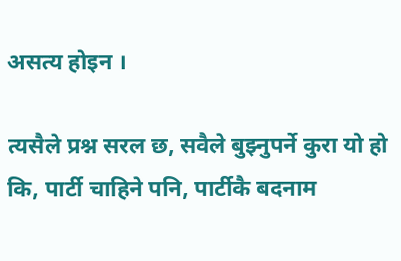असत्य होइन ।

त्यसैले प्रश्न सरल छ, सवैले बुझ्नुपर्ने कुरा यो हो कि, पार्टी चाहिने पनि, पार्टीकै बदनाम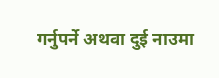गर्नुपर्ने अथवा दुई नाउमा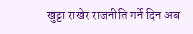खुट्टा राखेर राजनीति गर्ने दिन अब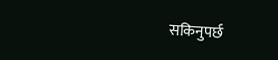सकिनुपर्छ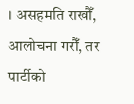। असहमति राखौँ, आलोचना गरौँ, तर पार्टीको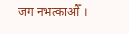जग नभत्काऔँ ।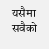यसैमा सवैको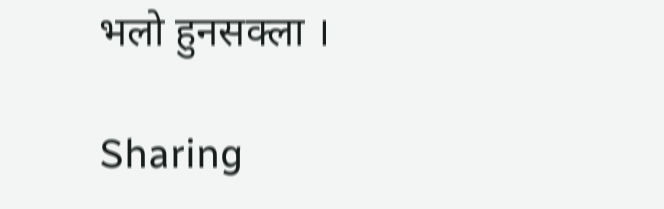भलो हुनसक्ला ।

Sharing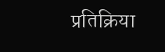प्रतिक्रिया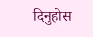दिनुहोस